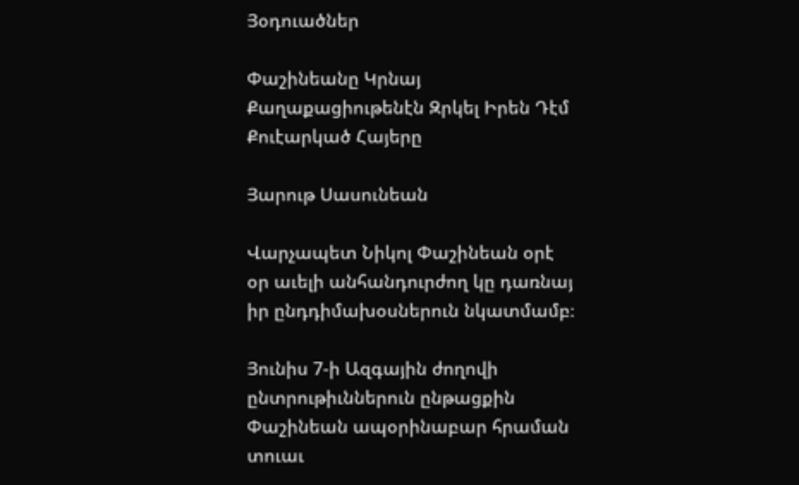Յօդուածներ

Փաշինեանը Կրնայ Քաղաքացիութենէն Զրկել Իրեն Դէմ Քուէարկած Հայերը

Յարութ Սասունեան

Վարչապետ Նիկոլ Փաշինեան օրէ օր աւելի անհանդուրժող կը դառնայ իր ընդդիմախօսներուն նկատմամբ։

Յունիս 7-ի Ազգային ժողովի ընտրութիւններուն ընթացքին Փաշինեան ապօրինաբար հրաման տուաւ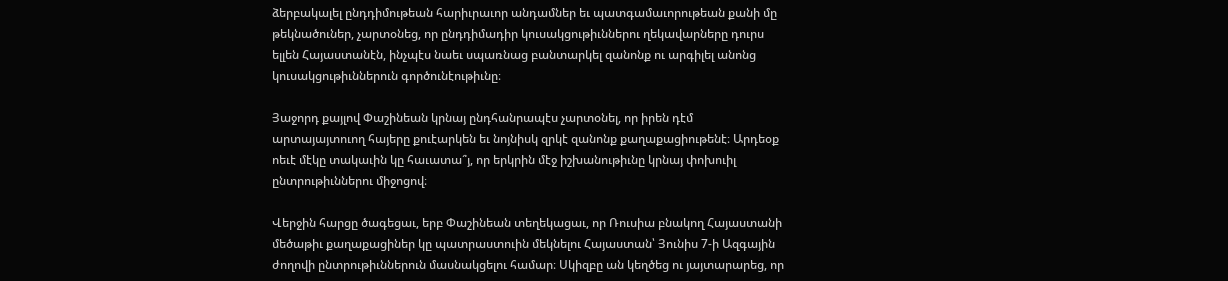ձերբակալել ընդդիմութեան հարիւրաւոր անդամներ եւ պատգամաւորութեան քանի մը թեկնածուներ, չարտօնեց, որ ընդդիմադիր կուսակցութիւններու ղեկավարները դուրս ելլեն Հայաստանէն, ինչպէս նաեւ սպառնաց բանտարկել զանոնք ու արգիլել անոնց կուսակցութիւններուն գործունէութիւնը։

Յաջորդ քայլով Փաշինեան կրնայ ընդհանրապէս չարտօնել, որ իրեն դէմ արտայայտուող հայերը քուէարկեն եւ նոյնիսկ զրկէ զանոնք քաղաքացիութենէ։ Արդեօք ոեւէ մէկը տակաւին կը հաւատա՞յ, որ երկրին մէջ իշխանութիւնը կրնայ փոխուիլ ընտրութիւններու միջոցով։

Վերջին հարցը ծագեցաւ, երբ Փաշինեան տեղեկացաւ, որ Ռուսիա բնակող Հայաստանի մեծաթիւ քաղաքացիներ կը պատրաստուին մեկնելու Հայաստան՝ Յունիս 7-ի Ազգային ժողովի ընտրութիւններուն մասնակցելու համար։ Սկիզբը ան կեղծեց ու յայտարարեց, որ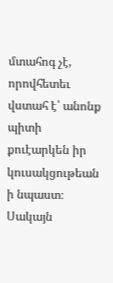մտահոգ չէ, որովհետեւ վստահ է՝ անոնք պիտի քուէարկեն իր կուսակցութեան ի նպաստ։ Սակայն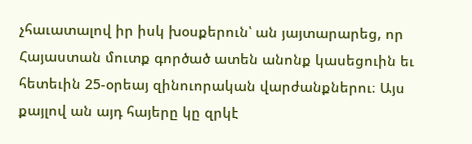չհաւատալով իր իսկ խօսքերուն՝ ան յայտարարեց, որ Հայաստան մուտք գործած ատեն անոնք կասեցուին եւ հետեւին 25-օրեայ զինուորական վարժանքներու։ Այս քայլով ան այդ հայերը կը զրկէ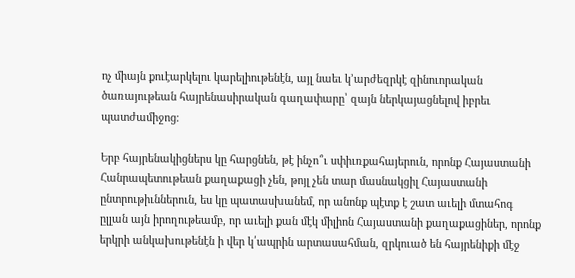ոչ միայն քուէարկելու կարելիութենէն, այլ նաեւ կ՚արժեզրկէ զինուորական ծառայութեան հայրենասիրական գաղափարը՝ զայն ներկայացնելով իբրեւ պատժամիջոց։

Երբ հայրենակիցներս կը հարցնեն, թէ ինչո՞ւ սփիւռքահայերուն, որոնք Հայաստանի Հանրապետութեան քաղաքացի չեն, թոյլ չեն տար մասնակցիլ Հայաստանի ընտրութիւններուն, ես կը պատասխանեմ, որ անոնք պէտք է շատ աւելի մտահոգ ըլլան այն իրողութեամբ, որ աւելի քան մէկ միլիոն Հայաստանի քաղաքացիներ, որոնք երկրի անկախութենէն ի վեր կ՛ապրին արտասահման, զրկուած են հայրենիքի մէջ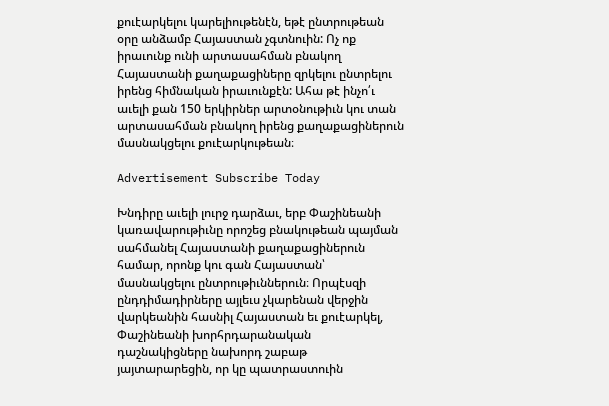քուէարկելու կարելիութենէն, եթէ ընտրութեան օրը անձամբ Հայաստան չգտնուին: Ոչ ոք իրաւունք ունի արտասահման բնակող Հայաստանի քաղաքացիները զրկելու ընտրելու իրենց հիմնական իրաւունքէն: Ահա թէ ինչո՛ւ աւելի քան 150 երկիրներ արտօնութիւն կու տան արտասահման բնակող իրենց քաղաքացիներուն մասնակցելու քուէարկութեան։

Advertisement Subscribe Today

Խնդիրը աւելի լուրջ դարձաւ, երբ Փաշինեանի կառավարութիւնը որոշեց բնակութեան պայման սահմանել Հայաստանի քաղաքացիներուն համար, որոնք կու գան Հայաստան՝ մասնակցելու ընտրութիւններուն։ Որպէսզի ընդդիմադիրները այլեւս չկարենան վերջին վարկեանին հասնիլ Հայաստան եւ քուէարկել, Փաշինեանի խորհրդարանական դաշնակիցները նախորդ շաբաթ յայտարարեցին, որ կը պատրաստուին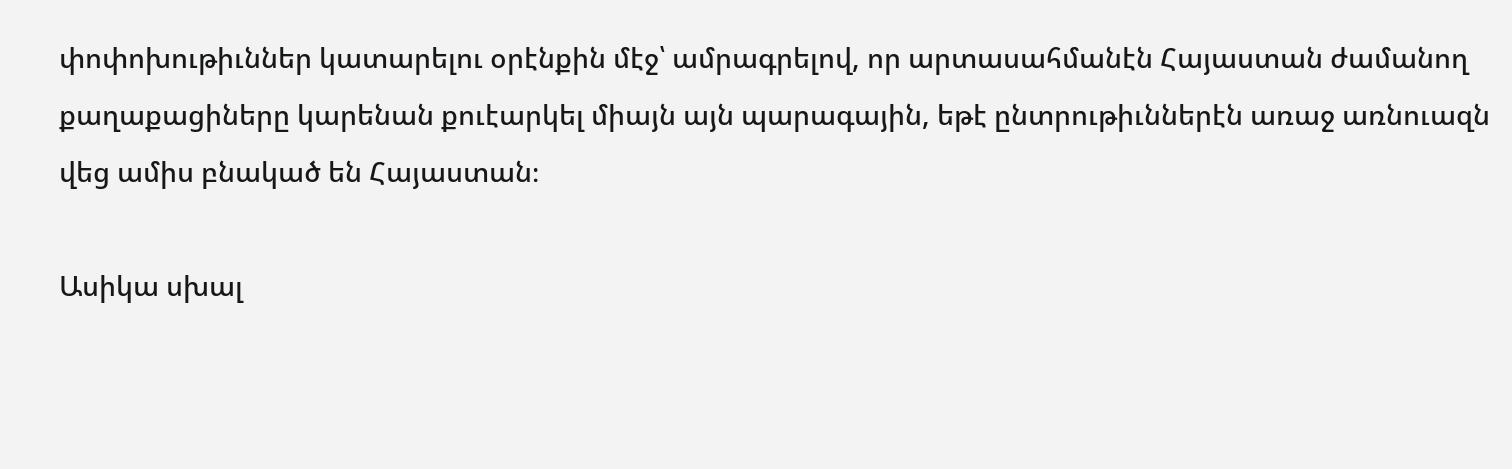փոփոխութիւններ կատարելու օրէնքին մէջ՝ ամրագրելով, որ արտասահմանէն Հայաստան ժամանող քաղաքացիները կարենան քուէարկել միայն այն պարագային, եթէ ընտրութիւններէն առաջ առնուազն վեց ամիս բնակած են Հայաստան։

Ասիկա սխալ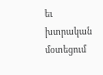եւ խտրական մօտեցում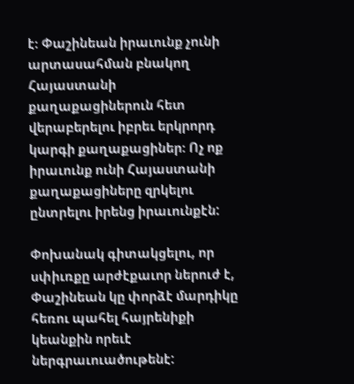է։ Փաշինեան իրաւունք չունի արտասահման բնակող Հայաստանի քաղաքացիներուն հետ վերաբերելու իբրեւ երկրորդ կարգի քաղաքացիներ։ Ոչ ոք իրաւունք ունի Հայաստանի քաղաքացիները զրկելու ընտրելու իրենց իրաւունքէն:

Փոխանակ գիտակցելու, որ սփիւռքը արժէքաւոր ներուժ է, Փաշինեան կը փորձէ մարդիկը հեռու պահել հայրենիքի կեանքին որեւէ ներգրաւուածութենէ: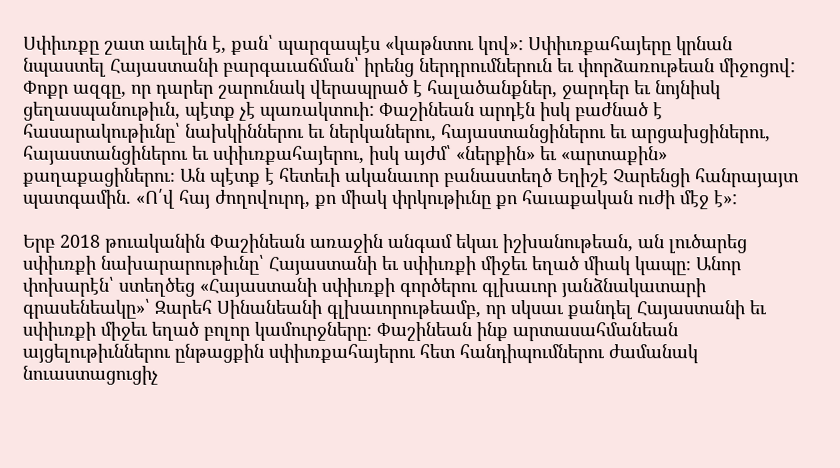Սփիւռքը շատ աւելին է, քան՝ պարզապէս «կաթնտու կով»: Սփիւռքահայերը կրնան նպաստել Հայաստանի բարգաւաճման՝ իրենց ներդրումներուն եւ փորձառութեան միջոցով: Փոքր ազգը, որ դարեր շարունակ վերապրած է հալածանքներ, ջարդեր եւ նոյնիսկ ցեղասպանութիւն, պէտք չէ պառակտուի: Փաշինեան արդէն իսկ բաժնած է հասարակութիւնը՝ նախկիններու եւ ներկաներու, հայաստանցիներու եւ արցախցիներու, հայաստանցիներու եւ սփիւռքահայերու, իսկ այժմ՝ «ներքին» եւ «արտաքին» քաղաքացիներու։ Ան պէտք է հետեւի ականաւոր բանաստեղծ Եղիշէ Չարենցի հանրայայտ պատգամին. «Ո՛վ հայ ժողովուրդ, քո միակ փրկութիւնը քո հաւաքական ուժի մէջ է»:

Երբ 2018 թուականին Փաշինեան առաջին անգամ եկաւ իշխանութեան, ան լուծարեց սփիւռքի նախարարութիւնը՝ Հայաստանի եւ սփիւռքի միջեւ եղած միակ կապը։ Անոր փոխարէն՝ ստեղծեց «Հայաստանի սփիւռքի գործերու գլխաւոր յանձնակատարի գրասենեակը»՝ Զարեհ Սինանեանի գլխաւորութեամբ, որ սկսաւ քանդել Հայաստանի եւ սփիւռքի միջեւ եղած բոլոր կամուրջները։ Փաշինեան ինք արտասահմանեան այցելութիւններու ընթացքին սփիւռքահայերու հետ հանդիպումներու ժամանակ նուաստացուցիչ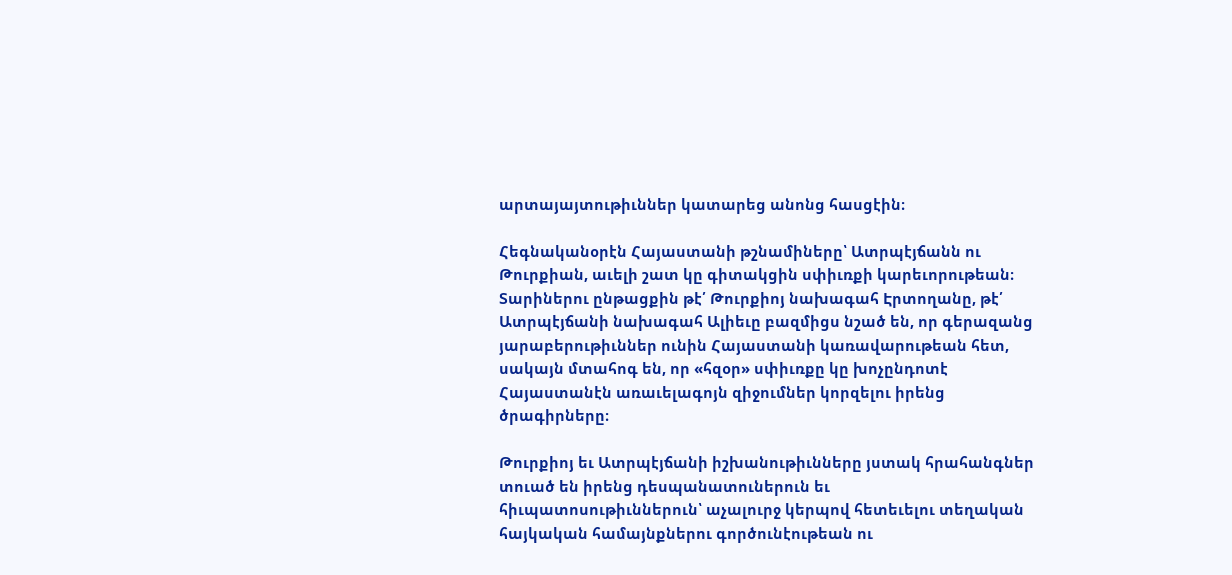արտայայտութիւններ կատարեց անոնց հասցէին։

Հեգնականօրէն Հայաստանի թշնամիները՝ Ատրպէյճանն ու Թուրքիան, աւելի շատ կը գիտակցին սփիւռքի կարեւորութեան։ Տարիներու ընթացքին թէ՛ Թուրքիոյ նախագահ Էրտողանը, թէ՛ Ատրպէյճանի նախագահ Ալիեւը բազմիցս նշած են, որ գերազանց յարաբերութիւններ ունին Հայաստանի կառավարութեան հետ, սակայն մտահոգ են, որ «հզօր» սփիւռքը կը խոչընդոտէ Հայաստանէն առաւելագոյն զիջումներ կորզելու իրենց ծրագիրները։

Թուրքիոյ եւ Ատրպէյճանի իշխանութիւնները յստակ հրահանգներ տուած են իրենց դեսպանատուներուն եւ հիւպատոսութիւններուն՝ աչալուրջ կերպով հետեւելու տեղական հայկական համայնքներու գործունէութեան ու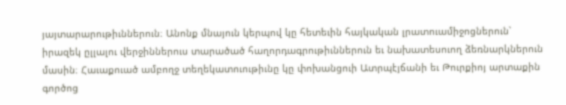յայտարարութիւններուն։ Անոնք մնայուն կերպով կը հետեւին հայկական լրատուամիջոցներուն՝ իրազեկ ըլլալու վերջիններուս տարածած հաղորդագրութիւններուն եւ նախատեսուող ձեռնարկներուն մասին։ Հաւաքուած ամբողջ տեղեկատուութիւնը կը փոխանցուի Ատրպէյճանի եւ Թուրքիոյ արտաքին գործոց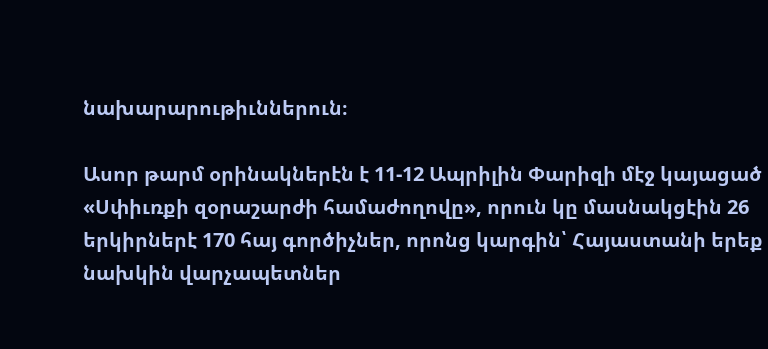նախարարութիւններուն։

Ասոր թարմ օրինակներէն է 11-12 Ապրիլին Փարիզի մէջ կայացած «Սփիւռքի զօրաշարժի համաժողովը», որուն կը մասնակցէին 26 երկիրներէ 170 հայ գործիչներ, որոնց կարգին՝ Հայաստանի երեք նախկին վարչապետներ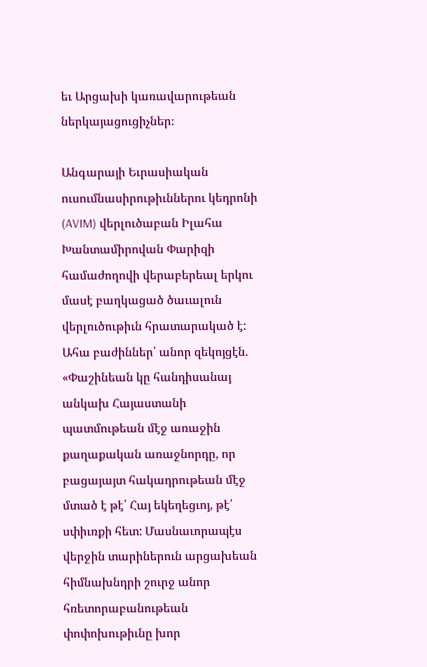եւ Արցախի կառավարութեան ներկայացուցիչներ։

Անգարայի Եւրասիական ուսումնասիրութիւններու կեդրոնի (AVIM) վերլուծաբան Իլահա Խանտամիրովան Փարիզի համաժողովի վերաբերեալ երկու մասէ բաղկացած ծաւալուն վերլուծութիւն հրատարակած է: Ահա բաժիններ՝ անոր զեկոյցէն. «Փաշինեան կը հանդիսանայ անկախ Հայաստանի պատմութեան մէջ առաջին քաղաքական առաջնորդը, որ բացայայտ հակադրութեան մէջ մտած է թէ՛ Հայ եկեղեցւոյ, թէ՛ սփիւռքի հետ: Մասնաւորապէս վերջին տարիներուն արցախեան հիմնախնդրի շուրջ անոր հռետորաբանութեան փոփոխութիւնը խոր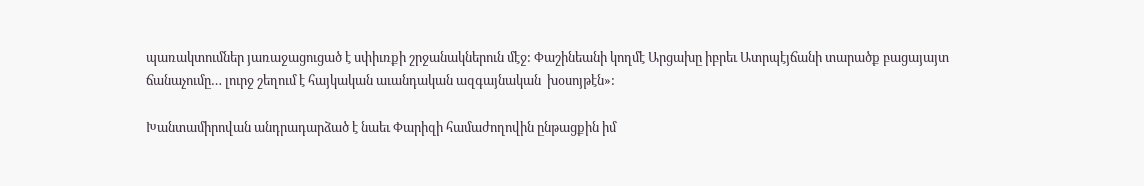պառակտումներ յառաջացուցած է սփիւռքի շրջանակներուն մէջ: Փաշինեանի կողմէ Արցախը իբրեւ Ատրպէյճանի տարածք բացայայտ ճանաչումը… լուրջ շեղում է հայկական աւանդական ազգայնական  խօսոյթէն»:

Խանտամիրովան անդրադարձած է նաեւ Փարիզի համաժողովին ընթացքին իմ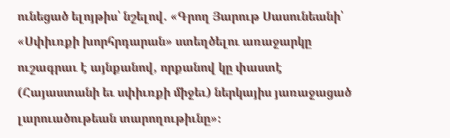ունեցած ելոյթիս՝ նշելով. «Գրող Յարութ Սասունեանի՝ «Սփիւռքի խորհրդարան» ստեղծելու առաջարկը ուշագրաւ է այնքանով, որքանով կը փաստէ (Հայաստանի եւ սփիւռքի միջեւ) ներկայիս յառաջացած լարուածութեան տարողութիւնը»։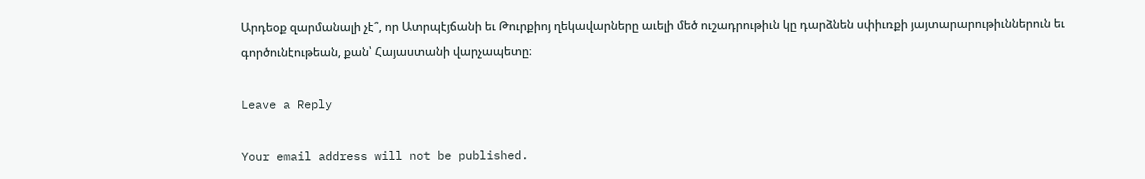Արդեօք զարմանալի չէ՞, որ Ատրպէյճանի եւ Թուրքիոյ ղեկավարները աւելի մեծ ուշադրութիւն կը դարձնեն սփիւռքի յայտարարութիւններուն եւ գործունէութեան, քան՝ Հայաստանի վարչապետը։

Leave a Reply

Your email address will not be published.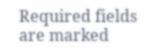Required fields are marked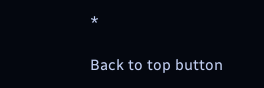*

Back to top button